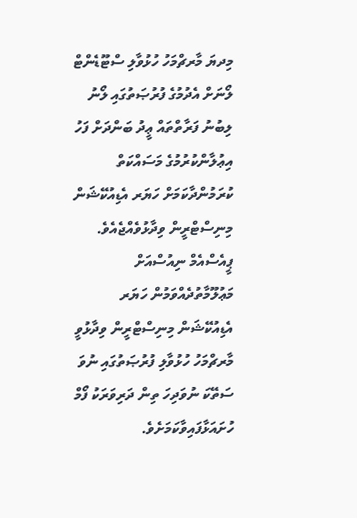މިދޔަ މާރޗްމަހު ހުޅުވާލި ސްޓޫޑެންޓް ލޯނަށް އެދުމުގެ ފުރުޞަތުގައި ލޯނު ލިބުނު ފަރާތްތައް ޢީދު ބަންދަށް ފަހު އިޢުލާންކުރުމުގެ މަސައްކަތް ކުރަމުންދާކަމަށް ހަޔަރ އެޑިއުކޭޝަން މިނިސްޓްރީން ވިދާޅުވެއްޖެއެވެ.
ޕީއެސްއެމް ނިއުސްއަށް މަޢުލޫމާތުދެއްވަމުން ހަޔަރ އެޑިއުކޭޝަން މިނިސްޓްރީން ވިދާޅުވީ މާރޗްމަހު ހުޅުވާލި ފުރުޞަތުގައި ނުވަ ސަތޭކަ ނުވަދިހަ ތިން ދަރިވަރަކު ފޯމް ހުށައަޅާފައިވާކަމަށެވެ.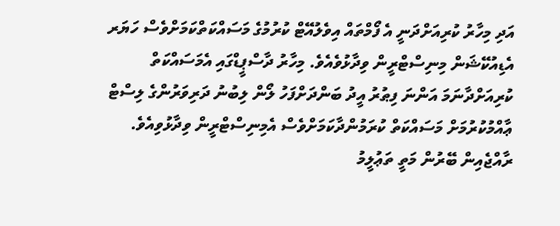އަދި މިހާރު ކުރިއަށްދަނީ އެ ފޯމްތައް އިވެލުއޭޓް ކުރުމުގެ މަސައްކަތްކަމަށްވެސް ހަޔަރ އެޑިއުކޭޝަން މިނިސްޓްރީން ވިދާޅުވެއެވެ. މިހާރު ދާސްޕީޑްގައި އެމަސައްކަތް ކުރިއަށްދާނަމަ އަންނަ ފިޠުރު އީދު ބަންދަށްފަހު ލޯން ލިބުނު ދަރިވަރުންގެ ލިސްޓް ޢާއްމުކުރުމަށް މަސައްކަތް ކުރަމުންދާކަމަށްވެސް އެމިނިސްޓްރީން ވިދާޅުވިއެވެ.
ރާއްޖެއިން ބޭރުން މަތީ ތަޢުލީމު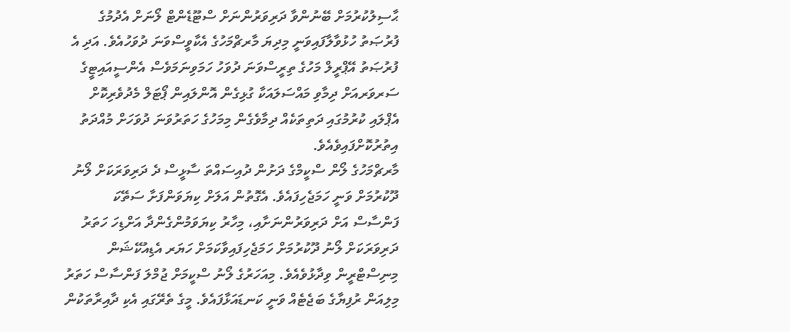ޙާސިލުކުރުމަށް ބޭނުންވާ ދަރިވަރުންނަށް ސްޓޫޑެންޓް ލޯނަށް އެދުމުގެ ފުރުޞަތު ހުޅުވާލާފައިވަނީ މިދިޔަ މާރޗްމަހުގެ އެކާވީސްވަނަ ދުވަހުއެވެ. އަދި އެ ފުރުޞަތު އޭޕްރީލް މަހުގެ ތިރީސްވަނަ ދުވަހު ހަމަވިނަމަވެސް އެންސީއައިޓީގެ ސަރވަރއަށް ދިމާވި މައްސަލައަކާ ގުޅިގެން އޮންލައިން ޕޯޓަލް މެދުވެރިކޮށް އެޕްލައި ކުރުމުގައި ދަތިތަކެއް ދިމާވެގެން މިމަހުގެ ހަތަރުވަނަ ދުވަހަށް މުއްދަތު އިތުރުކޮށްފައިވެއެވެ.
މާރޗްމަހުގެ ލޯން ސްކީމްގެ ދަށުން ދުއިސައްތަ ސާޅީސް ދެ ދަރިވަރަކަށް ލޯނު ދޫކުރުމަށް ވަނީ ހަމަޖެހިފައެވެ. އެގޮތުން އަލަށް ކިޔަވަންފަށާ ސަތޭކަ ފަންސާސް އަށް ދަރިވަރުންނަށާއި، މިހާރު ކިޔަވަމުންގެންދާ އަށްޑިހަ ހަތަރު ދަރިވަރަކަށް ލޯނު ދޫކުރުމަށް ހަމަޖެހިފައިވާކަމަށް ހަޔަރ އެޑިއުކޭޝަން މިނިސްޓްރީން ވިދާޅުވެއެވެ. މިއަހަރުގެ ލޯނު ސްކީމަށް ޖުމްލަ ފަންސާސް ހަތަރު މިލިއަން ރުފިޔާގެ ބަޖެޓެއް ވަނީ ކަނޑައަޅާފައެވެ. މީގެ ތެރޭގައި އެކި ދާއިރާތަކުން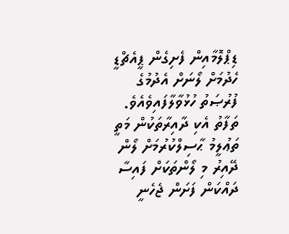ޑިޕްލޮމާއިން ފެށިގެން ޕީއެޗްޑީ ހެދުމަށް ލޯނަށް އެދުމުގެ ފުރުޞަތު ހުޅުވާލާފައިވެއެވެ.
ތަފާތު އެކި ދާއިރާތަކުން މަތީ ތަޢުލީމު ޙާސިލްކުރުމަށް ލޯން ދޭއިރު މި ލޯންތަކަށް ފައިސާ ދައްކަން ފަށަން ޖެހެނީ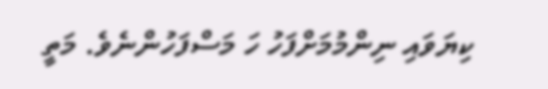ކިޔަވައި ނިންމުމަށްފަހު ހަ މަސްފަހުންނެވެ. މަތީ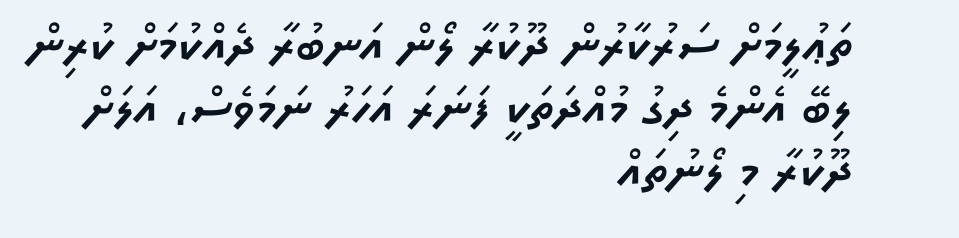ތަޢުލީމަށް ސަރުކާރުން ދޫކުރާ ލޯން އަނބުރާ ދެއްކުމަށް ކުރިން ލިބޭ އެންމެ ދިގު މުއްދަތަކީ ފަނަރަ އަހަރު ނަމަވެސް، އަލަށް ދޫކުރާ މި ލޯނުތައް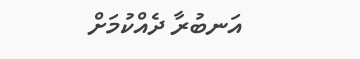އަނބުރާ ދެއްކުމަށް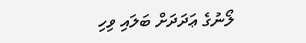ލޯނުގެ ޢަދަދަށް ބަލައި ވިހި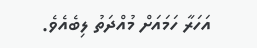އަހަރާ ހަމައަށް މުއްދަތު ލިބެއެވެ.